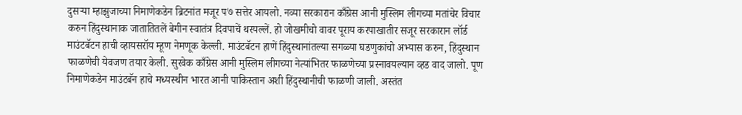दुसऱ्या म्हाझुजाच्या निमाणेकडेन ब्रिटनांत मजूर प७ सत्तेर आयलो. नव्या सरकारान काँग्रेस आनी मुस्लिम लीगच्या मतांचेर विचार करुन हिंदुस्थानाक जातातितलें बेगीन स्वातंत्र दिवपाचें थरयल्लें. हो जोखमीचो वावर पूराय करपाखातीर सजूर सरकारान लॉर्ड माउंटबॅटन हाची व्हायसरॉय म्हूण नेमणूक केल्ली. माउंटबॅटन हाणें हिंदुस्थानांतल्या सगळ्या घडणुकांचो अभ्यास करुन, हिंदुस्थान फाळणेची येवजण तयार केली. सुरवेक काँग्रेस आनी मुस्लिम लीगच्या नेत्यांभितर फाळणेच्या प्रस्नावयल्यान व्हड वाद जालो. पूण निमाणेकडेन माउंटबॅन हाचे मध्यस्थीन भारत आनी पाकिस्तान अशी हिंदुस्थानीची फाळणी जाली. अस्तंत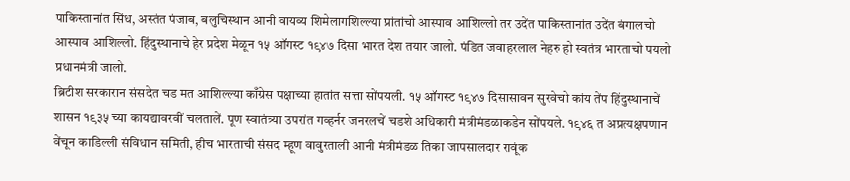पाकिस्तानांत सिंध, अस्तंत पंजाब, बलुचिस्थान आनी वायव्य शिमेलागशिल्ल्या प्रांतांचो आस्पाव आशिल्लो तर उदेंत पाकिस्तानांत उदेंत बंगालचो आस्पाव आशिल्लो. हिंदुस्थानाचे हेर प्रदेश मेळून १५ ऑगस्ट १९४७ दिसा भारत देश तयार जालो. पंडित जवाहरलाल नेहरु हो स्वतंत्र भारताचो पयलो प्रधानमंत्री जालो.
ब्रिटीश सरकारान संसदेत चड मत आशिल्ल्या काँग्रेस पक्षाच्या हातांत सत्ता सोंपयली. १५ ऑगस्ट १९४७ दिसासावन सुरवेचो कांय तेंप हिंदुस्थानाचें शासन १९३५ च्या कायद्यावरवीं चलतालें. पूण स्वातंत्र्या उपरांत गव्हर्नर जनरलचें चडशे अधिकारी मंत्रीमंडळाकडेन सोंपयले. १९४६ त अप्रत्यक्षपणान वेंचून काडिल्ली संविधान समिती, हीच भारताची संसद म्हूण वावुरताली आनी मंत्रीमंडळ तिका जापसालदार रावूंक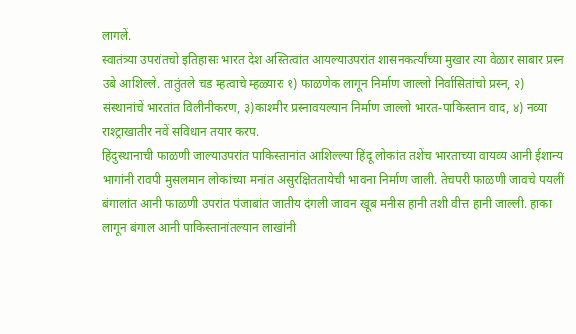लागलें.
स्वातंत्र्या उपरांतचो इतिहासः भारत देश अस्तित्वांत आयल्याउपरांत शासनकर्त्यांच्या मुखार त्या वेळार साबार प्रस्न उबे आशिल्ले. तातुंतले चड म्हत्वाचे म्हळ्यारः १) फाळणेक लागून निर्माण जाल्लो निर्वासितांचो प्रस्न, २) संस्थानांचें भारतांत विलीनीकरण, ३)काश्मीर प्रस्नावयल्यान निर्माण जाल्लो भारत-पाकिस्तान वाद, ४) नव्या राश्ट्राखातीर नवें सविधान तयार करप.
हिंदुस्थानाची फाळणी जाल्याउपरांत पाकिस्तानांत आशिल्ल्या हिंदू लोकांत तशेंच भारताच्या वायव्य आनी ईशान्य भागांनी रावपी मुसलमान लोकांच्या मनांत असुरक्षिततायेची भावना निर्माण जाली. तेचपरी फाळणी जावचे पयलीं बंगालांत आनी फाळणी उपरांत पंजाबांत जातीय दंगली जावन खूब मनीस हानी तशी वीत्त हानी जाल्ली. हाका लागून बंगाल आनी पाकिस्तानांतल्यान लाखांनी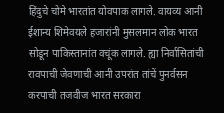हिंदुचे चोमे भारतांत योवपाक लागले. वायव्य आनी ईशान्य शिमेवयले हजारांनी मुसलमान लोक भारत सोडून पाकिस्तानांत वचूंक लागले. ह्या निर्वासितांची रावपाची जेवणाची आनी उपरांत तांचें पुनर्वसन करपाची तजवीज भारत सरकारा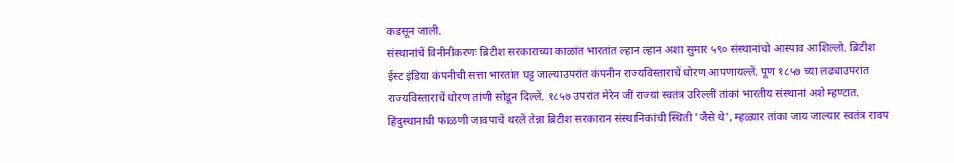कडसून जाली.
संस्थानांचें विनीनीकरणः ब्रिटीश सरकाराच्या काळांत भारतांत ल्हान ल्हान अशा सुमार ५९० संस्थानांचो आस्पाव आशिल्लो. ब्रिटीश ईस्ट इंडिया कंपनीची सत्ता भारतांत घट्ट जाल्याउपरांत कंपनीन राज्यविस्ताराचें धोरण आपणायल्लें. पूण १८५७ च्या लढ्याउपरांत राज्यविस्ताराचें धोरण तांणी सोडून दिल्लें. १८५७ उपरांत मेरेन जीं राज्यां स्वतंत्र उरिल्लीं तांकां भारतीय संस्थानां अशे म्हण्टात. हिंदुस्थानाची फाळणी जावपाचें थरलें तेन्ना ब्रिटीश सरकारान संस्थानिकांची स्थिती 'जैसे थे', म्हळ्यार तांका जाय जाल्यार स्वतंत्र रावप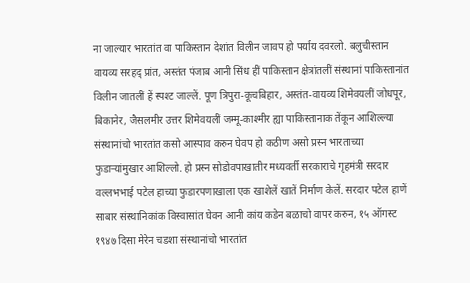ना जाल्यार भारतांत वा पाकिस्तान देशांत विलीन जावप हो पर्याय दवरलो. बलुचीस्तान वायव्य सरहद् प्रांत, अस्तंत पंजाब आनी सिंध हीं पाकिस्तान क्षेत्रांतलीं संस्थानां पाकिस्तानांत विलीन जातलीं हें स्पश्ट जाल्लें. पूण त्रिपुरा-कूचबिहार, अस्तंत-वायव्य शिमेवयलीं जोधपूर, बिकानेर, जैसलमीर उत्तर शिमेवयलीं जम्मू-काश्मीर ह्या पाकिस्तानाक तेंकून आशिल्ल्या संस्थानांचो भारतांत कसो आस्पाव करुन घेवप हो कठीण असो प्रस्न भारताच्या फुडाऱ्यांमुखार आशिल्लो. हो प्रस्न सोडोवपाखातीर मध्यवर्ती सरकाराचे गृहमंत्री सरदार वल्लभभाई पटेल हाच्या फुडारपणाखाला एक खाशेलें खातें निर्माण केलें. सरदार पटेल हाणें साबार संस्थानिकांक विस्वासांत घेवन आनी कांय कडेन बळाचो वापर करुन, १५ ऑगस्ट १९४७ दिसा मेरेन चडशा संस्थानांचो भारतांत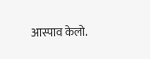आस्पाव केलो.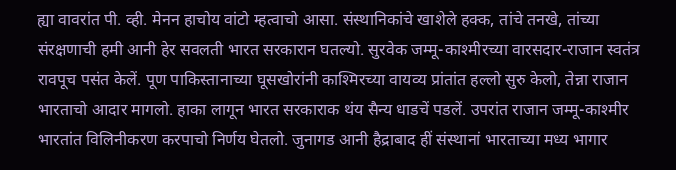ह्या वावरांत पी. व्ही. मेनन हाचोय वांटो म्हत्वाचो आसा. संस्थानिकांचे खाशेले हक्क, तांचे तनखे, तांच्या संरक्षणाची हमी आनी हेर सवलती भारत सरकारान घतल्यो. सुरवेक जम्मू-काश्मीरच्या वारसदार-राजान स्वतंत्र रावपूच पसंत केलें. पूण पाकिस्तानाच्या घूसखोरांनी काश्मिरच्या वायव्य प्रांतांत हल्लो सुरु केलो, तेन्ना राजान भारताचो आदार मागलो. हाका लागून भारत सरकाराक थंय सैन्य धाडचें पडलें. उपरांत राजान जम्मू-काश्मीर भारतांत विलिनीकरण करपाचो निर्णय घेतलो. जुनागड आनी हैद्राबाद हीं संस्थानां भारताच्या मध्य भागार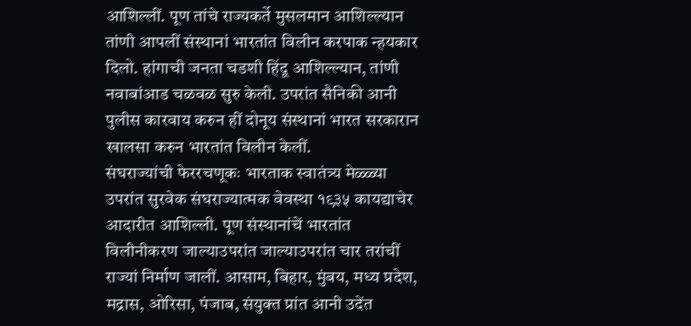आशिल्लीं. पूण तांचे राज्यकर्ते मुसलमान आशिल्ल्यान तांणी आपलीं संस्थानां भारतांत विलीन करपाक न्हयकार दिलो. हांगाची जनता चडशी हिंदू आशिल्ल्यान, तांणी नवाबांआड चळवळ सुरु केली. उपरांत सैनिकी आनी पुलीस कारवाय करुन हीं दोनूय संस्थानां भारत सरकारान खालसा करुन भारतांत विलीन केलीं.
संघराज्यांची फेररचणूकः भारताक स्वातंत्र्य मेळ्ळ्या उपरांत सुरवेक संघराज्यात्मक वेवस्था १९३५ कायद्याचेर आदारीत आशिल्ली. पूण संस्थानांचें भारतांत विलीनीकरण जाल्याउपरांत जाल्याउपरांत चार तरांचीं राज्यां निर्माण जालीं. आसाम, बिहार, मुंबय, मध्य प्रदेश, मद्रास, ओरिसा, पंजाब, संयुक्त प्रांत आनी उदेंत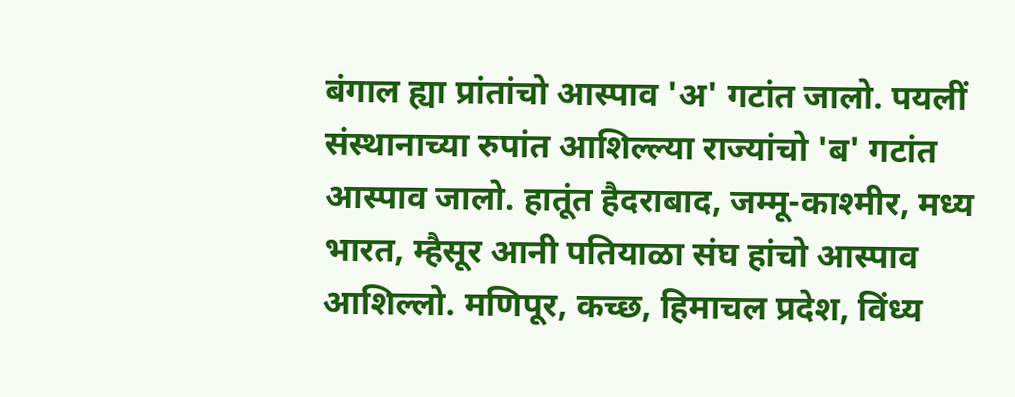बंगाल ह्या प्रांतांचो आस्पाव 'अ' गटांत जालो. पयलीं संस्थानाच्या रुपांत आशिल्ल्या राज्यांचो 'ब' गटांत आस्पाव जालो. हातूंत हैदराबाद, जम्मू-काश्मीर, मध्य भारत, म्हैसूर आनी पतियाळा संघ हांचो आस्पाव आशिल्लो. मणिपूर, कच्छ, हिमाचल प्रदेश, विंध्य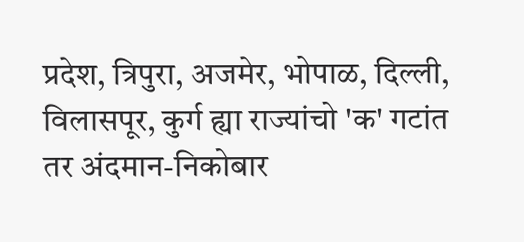प्रदेश, त्रिपुरा, अजमेर, भोपाळ, दिल्ली, विलासपूर, कुर्ग ह्या राज्यांचो 'क' गटांत तर अंदमान-निकोबार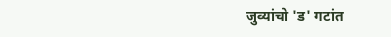जुव्यांचो 'ड' गटांत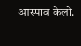आस्पाव केलो.